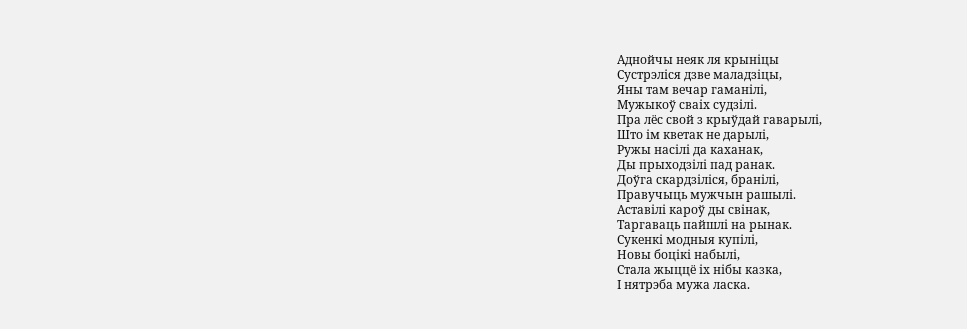Аднойчы неяк ля крыніцы
Сустрэліся дзве маладзіцы,
Яны там вечар гаманілі,
Мужыкоў сваіх судзілі.
Пра лёс свой з крыўдай гаварылі,
Што ім кветак не дарылі,
Ружы насілі да каханак,
Ды прыходзілі пад ранак.
Доўга скардзіліся, бранілі,
Правучыць мужчын рашылі.
Аставілі кароў ды свінак,
Таргаваць пайшлі на рынак.
Сукенкі модныя купілі,
Новы боцікі набылі,
Стала жыццё іх нібы казка,
І нятрэба мужа ласка.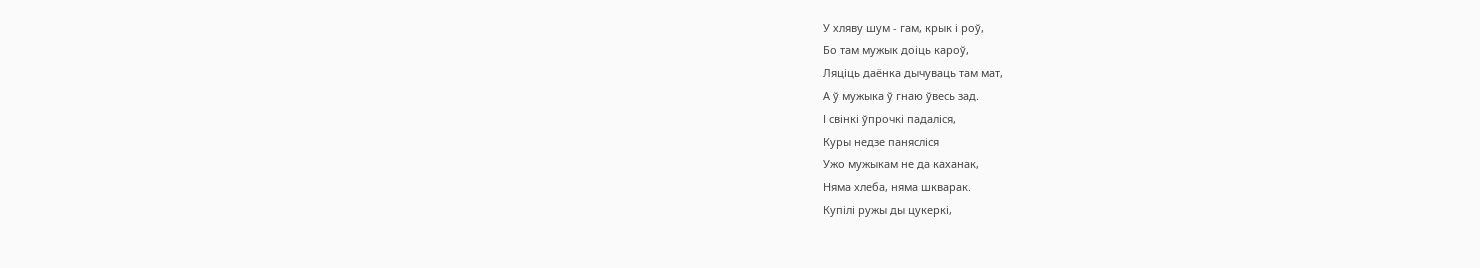У хляву шум - гам, крык і роў,
Бо там мужык доіць кароў,
Ляціць даёнка дычуваць там мат,
А ў мужыка ў гнаю ўвесь зад.
І свінкі ўпрочкі падаліся,
Куры недзе панясліся
Ужо мужыкам не да каханак,
Няма хлеба, няма шкварак.
Купілі ружы ды цукеркі,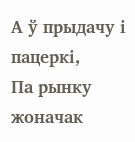А ў прыдачу і пацеркі,
Па рынку жоначак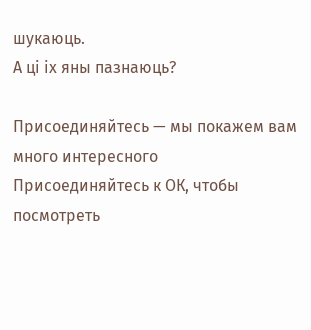шукаюць.
А ці іх яны пазнаюць?

Присоединяйтесь — мы покажем вам много интересного
Присоединяйтесь к ОК, чтобы посмотреть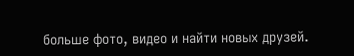больше фото, видео и найти новых друзей.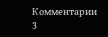Комментарии 3